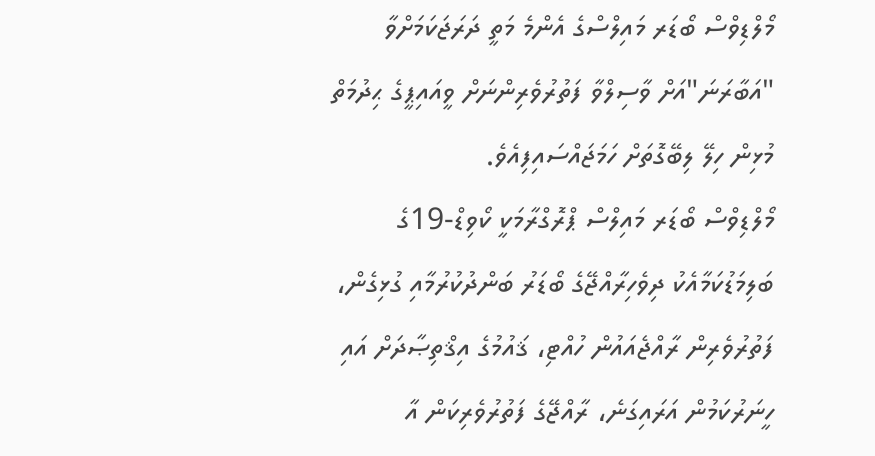މޯލްޑިވްސް ބޯޑަރ މައިލްސްގެ އެންމެ މަތީ ދަރަޖަކަމަށްވާ "އަބާރަނަ"އަށް ވާސިލްވާ ފަތުރުވެރިންނަށް ވީއައިޕީގެ ޙިދުމަތް މުޅިން ހިލޭ ލިބޭގޮތަށް ހަމަޖައްސައިފިއެވެ.
މޯލްޑިވްސް ބޯޑަރ މައިލްސް ޕްރޮގްރާމަކީ ކޯވިޑް-19ގެ ބަލިމަޑުކަމާއެކު ދިވެހިރާއްޖޭގެ ބޯޑަރު ބަންދުކުރުމާއި ގުޅިގެން، ފަތުރުވެރިން ރާއްޖެއައުން ހުއްޓި، ޤައުމުގެ އިޤްތިޞާދަށް އައި ހީނަރުކަމުން އަރައިގަނެ، ރާއްޖޭގެ ފަތުރުވެރިކަން އާ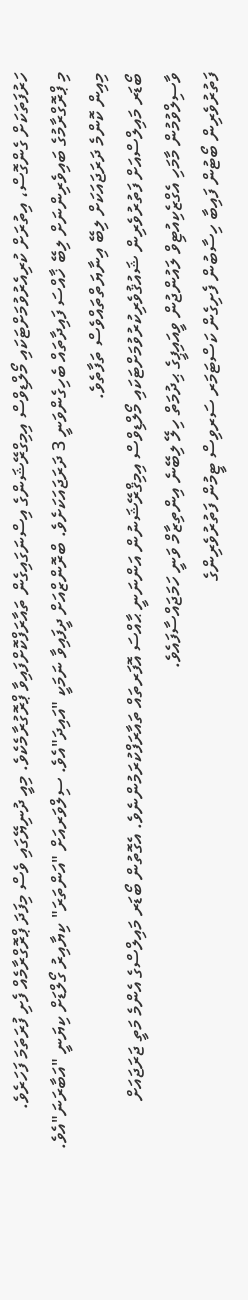ހަރުފަތަކަށް ގެންގޮސް، އިތުރަށް ކުރިއެރުވުމަށްޓަކައި މޯލްޑިވްސް އިމިގްރޭޝަންގެ އިސްނަގައިގެން ތައާރަފްކޮށްފައިވާ ޕްރޮގުރާމެކެވެ. މިއީ ދުނިޔޭގައި ވެސް މިފަދަ ޕްރޮގްރާމެއް ފެށި ފުރަތަމަ ފަހަރެވެ.
މި ޕްރޮގްރާމުގެ ބައިވެރިންނަށް ލިބޭ ޚާއްސަ ފައިދާތައް ބެހިގެންވަނީ 3 ދަރަޖައަކަށެވެ. ބްރޮންޒްއަށް ދީފައިވާ ނަމަކީ "އައިދަ"އެވެ. ސިލްވަރއަށް "އަންތަރަ" ކިޔާއިރު ގޯލްޑަށް ކިޔަނީ "އަބާރަނަ"އެވެ. މިއިން ކޮންމެ ދަރަޖައަކަށް ލިބޭ އިނާޔަތްތައްވެސް ތަފާތެވެ.
ބޯޑަރ މައިލްސްއަށް ފަތުރުވެރިން ޝައުޤުވެރިކުރުވުމަށްޓަކައި މޯލްޑިވްސް އިމިޤްރޭޝަނުން އަންނަނީ ޙާއްސަ އޮފަރތައް ތައާރަފްކުރަމުންނެވެ. އެގޮތުން ބޯޑަރ މައިލްސްގެ އެންމެ މަތީ ޖަރަޖައަށް ވާސިލްވުމުން މާމަހި އެގްޒެކިއުޓިވް ލައުންޖުން ވީއައިޕީގެ ޙިދުމަތް ހިލޭ ލިބޭނެ އިންތިޒާމް ވަނީ ހަމަޖައްސާފައެވެ.
ފަތުރުވެރިން ބޯޓުން ފައިބާ ހިސާބުން ފެށިގެން ކަސްޓަމަރ ސަރވިސް ޓީމުން ފަތުރުވެރިންގެ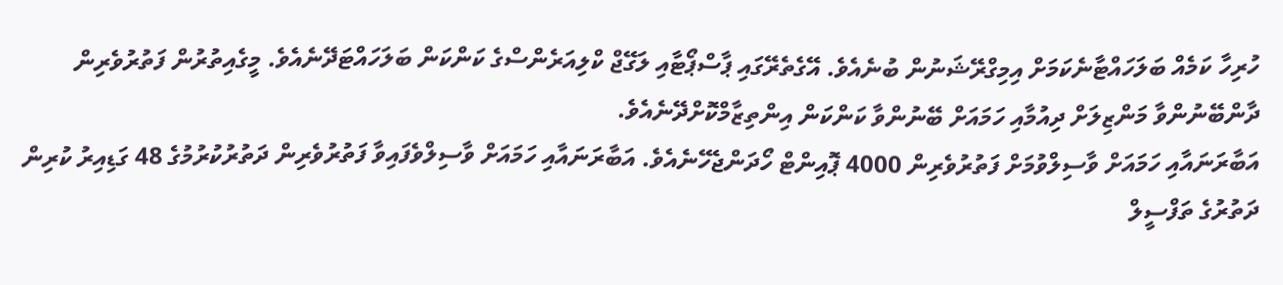ހުރިހާ ކަމެއް ބަލަހައްޓާނެކަމަށް އިމިގްރޭޝަނުން ބުނެއެވެ. އޭގެތެރޭގައި ޕާސްޕޯޓާއި ލަގޭޖް ކްލިއަރެންސްގެ ކަންކަން ބަލަހައްޓަދޭނެއެވެ. މީގެއިތުރުން ފަތުރުވެރިން ދާންބޭނުންވާ މަންޒިލަށް ދިއުމާއި ހަމައަށް ބޭނުންވާ ކަންކަން އިންތިޒާމްކޮށްދޭނެއެވެ.
އަބާރަނައާއި ހަމައަށް ވާސިލްވުމަށް ފަތުރުވެރިން 4000 ޕޮއިންޓް ހޯދަންޖެހޭނެއެވެ. އަބާރަނައާއި ހަމައަށް ވާސިލްވެފައިވާ ފަތުރުވެރިން ދަތުރުކުރުމުގެ 48 ގަޑިއިރު ކުރިން ދަތުރުގެ ތަފްސީލް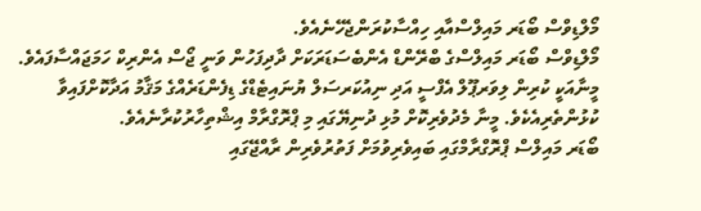މޯލްޑިވްސް ބޯޑަރ މައިލްސްއާއި ހިއްސާކުރަންޖެހޭނެއެވެ.
މޯލްޑިވްސް ބޯޑަރ މައިލްސްގެ ބްރޭންޑް އެންބެސަޑަރަކަށް ދާދިފަހުން ވަނީ ޖޯސް އެންރިކް ހަމަޖައްސާފައެވެ. މީނާއަކީ ކުރިން ލިވަރޕޫލް އެފްސީ އަދި ނިއުކަރސަލް ޔުނައިޓެޑްގެ ޑިފެންޑަރެއްގެ މަޤާމު އަދާކޮށްފައިވާ ކުޅުންތެރިއެކެވެ. މީނާ މެދުވެރިކޮށް މުޅި ދުނިޔޭގައި މި ޕްރޮގްރާމް އިޝްތިހާރުކުރާނެއެވެ.
ބޯޑަރ މައިލްސް ޕްރޮގްރާމްގައި ބައިވެރިވުމަށް ފަތުރުވެރިން ރާއްޖޭގައި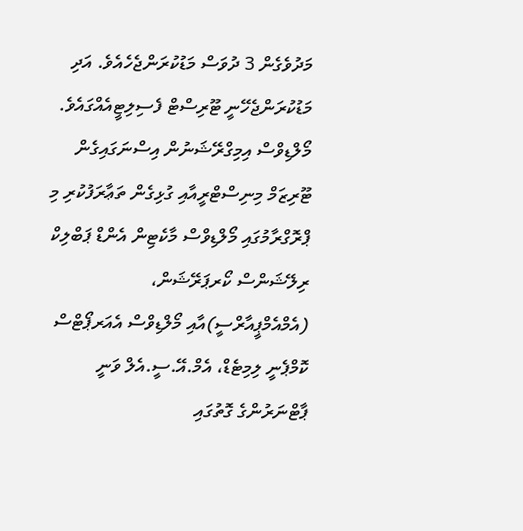މަދުވެގެން 3 ދުވަސް މަޑުކުރަންޖެހެއެވެ. އަދި މަޑުކުރަންޖެހޭނީ ޓޫރިސްޓް ފެސިލިޓީއެއްގައެވެ.
މޯލްޑިވްސް އިމިގްރޭޝަނުން އިސްނަގައިގެން ޓޫރިޒަމް މިނިސްޓްރީއާއި ގުޅިގެން ތަޢާރަފުކުރި މި ޕްރޮގްރާމުގައި މޯލްޑިވްސް މާކެޓިން އެންޑް ޕަބްލިކް ރިލޭޝަންސް ކޯރޕަރޭޝަން، (އެމްއެމްޕީއާރްސީ)އާއި މޯލްޑިވްސް އެއަރޕޯޓްސް ކޮމްޕެނީ ލިމިޓެޑް، އެމް.އޭ.ސީ.އެލް ވަނީ ޕާޓްނަރުންގެ ގޮތުގައި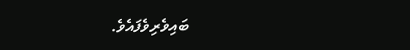ބައިވެރިވެފައެވެ.